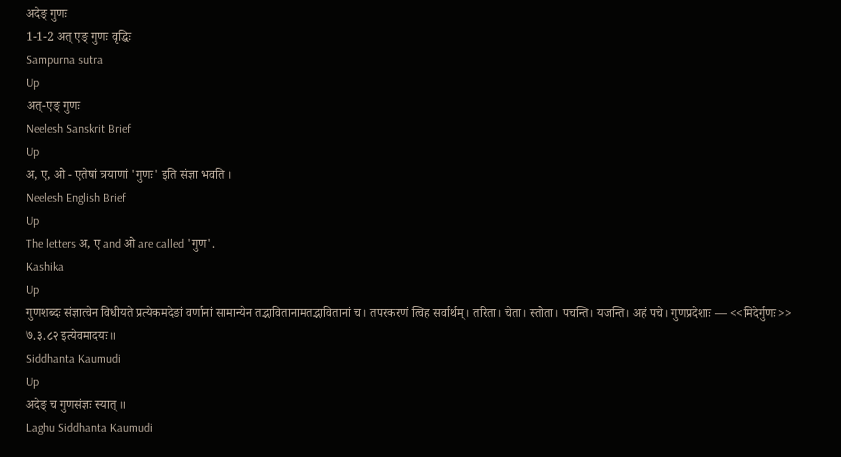अदेङ् गुणः
1-1-2 अत् एङ् गुणः वृद्धिः
Sampurna sutra
Up
अत्-एङ् गुणः
Neelesh Sanskrit Brief
Up
अ, ए, ओ - एतेषां त्रयाणां 'गुणः' इति संज्ञा भवति ।
Neelesh English Brief
Up
The letters अ, ए and ओ are called 'गुण'.
Kashika
Up
गुणशब्दः संज्ञात्वेन विधीयते प्रत्येकमदेङां वर्णानां सामान्येन तद्भावितानामतद्भावितानां च। तपरकरणं त्विह सर्वार्थम्। तरिता। चेता। स्तोता। पचन्ति। यजन्ति। अहं पचे। गुणप्रदेशाः — <<मिदेर्गुणः>> ७.३.८२ इत्येवमादयः॥
Siddhanta Kaumudi
Up
अदेङ् च गुणसंज्ञः स्यात् ॥
Laghu Siddhanta Kaumudi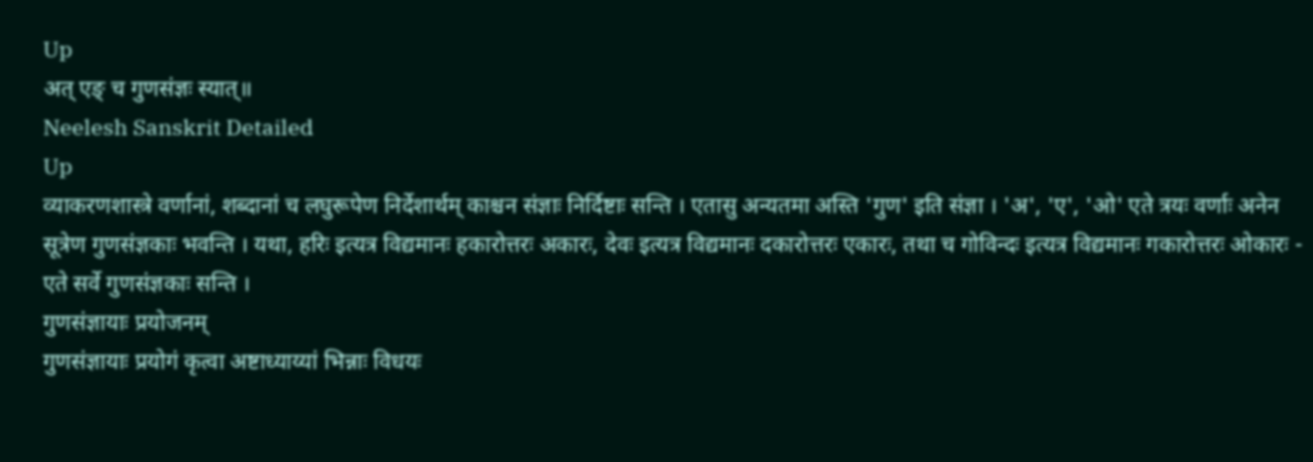Up
अत् एङ् च गुणसंज्ञः स्यात्॥
Neelesh Sanskrit Detailed
Up
व्याकरणशास्त्रे वर्णानां, शब्दानां च लघुरूपेण निर्देशार्थम् काश्चन संज्ञाः निर्दिष्टाः सन्ति । एतासु अन्यतमा अस्ति 'गुण' इति संज्ञा । 'अ', 'ए', 'ओ' एते त्रयः वर्णाः अनेन सूत्रेण गुणसंज्ञकाः भवन्ति । यथा, हरिः इत्यत्र विद्यमानः हकारोत्तरः अकारः, देवः इत्यत्र विद्यमानः दकारोत्तरः एकारः, तथा च गोविन्दः इत्यत्र विद्यमानः गकारोत्तरः ओकारः - एते सर्वे गुणसंज्ञकाः सन्ति ।
गुणसंज्ञायाः प्रयोजनम्
गुणसंज्ञायाः प्रयोगं कृत्वा अष्टाध्याय्यां भिन्नाः विधयः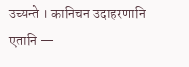उच्यन्ते । कानिचन उदाहरणानि एतानि —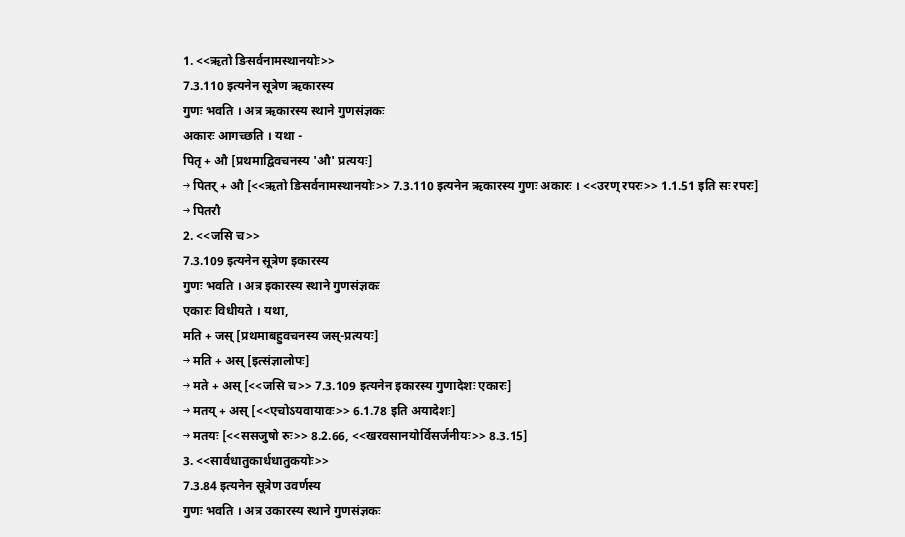1. <<ऋतो ङिसर्वनामस्थानयोः>>
7.3.110 इत्यनेन सूत्रेण ऋकारस्य
गुणः भवति । अत्र ऋकारस्य स्थाने गुणसंज्ञकः
अकारः आगच्छति । यथा -
पितृ + औ [प्रथमाद्विवचनस्य 'औ' प्रत्ययः]
→ पितर् + औ [<<ऋतो ङिसर्वनामस्थानयोः>> 7.3.110 इत्यनेन ऋकारस्य गुणः अकारः । <<उरण् रपरः>> 1.1.51 इति सः रपरः]
→ पितरौ
2. <<जसि च>>
7.3.109 इत्यनेन सूत्रेण इकारस्य
गुणः भवति । अत्र इकारस्य स्थाने गुणसंज्ञकः
एकारः विधीयते । यथा,
मति + जस् [प्रथमाबहुवचनस्य जस्-प्रत्ययः]
→ मति + अस् [इत्संज्ञालोपः]
→ मते + अस् [<<जसि च>> 7.3.109 इत्यनेन इकारस्य गुणादेशः एकारः]
→ मतय् + अस् [<<एचोऽयवायावः>> 6.1.78 इति अयादेशः]
→ मतयः [<<ससजुषो रुः>> 8.2.66, <<खरवसानयोर्विसर्जनीयः>> 8.3.15]
3. <<सार्वधातुकार्धधातुकयोः>>
7.3.84 इत्यनेन सूत्रेण उवर्णस्य
गुणः भवति । अत्र उकारस्य स्थाने गुणसंज्ञकः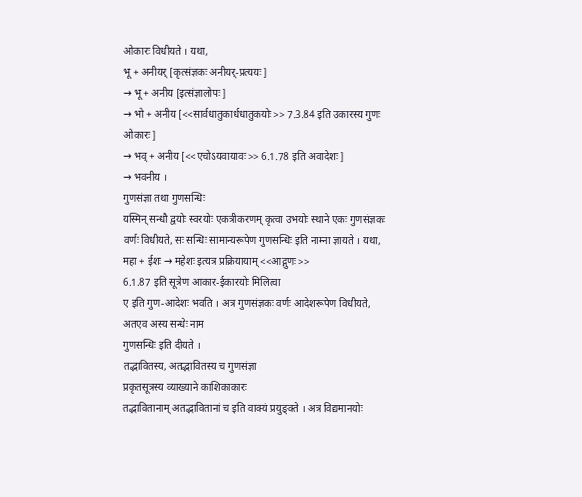ओकारः विधीयते । यथा,
भू + अनीयर् [कृत्संज्ञकः अनीयर्-प्रत्ययः]
→ भू + अनीय [इत्संज्ञालोपः]
→ भो + अनीय [<<सार्वधातुकार्धधातुकयोः>> 7.3.84 इति उकारस्य गुणः ओकारः]
→ भव् + अनीय [<<एचोऽयवायावः>> 6.1.78 इति अवादेशः]
→ भवनीय ।
गुणसंज्ञा तथा गुणसन्धिः
यस्मिन् सन्धौ द्वयोः स्वरयोः एकत्रीकरणम् कृत्वा उभयोः स्थाने एकः गुणसंज्ञकः वर्णः विधीयते, सः सन्धिः सामान्यरूपेण गुणसन्धिः इति नाम्ना ज्ञायते । यथा,
महा + ईशः → महेशः इत्यत्र प्रक्रियायाम् <<आद्गुणः>>
6.1.87 इति सूत्रेण आकार-ईकारयोः मिलित्वा
ए इति गुण-आदेशः भवति । अत्र गुणसंज्ञकः वर्णः आदेशरूपेण विधीयते, अतएव अस्य सन्धेः नाम
गुणसन्धिः इति दीयते ।
तद्भावितस्य, अतद्भावितस्य च गुणसंज्ञा
प्रकृतसूत्रस्य व्याख्याने काशिकाकारः
तद्भावितानाम् अतद्भावितानां च इति वाक्यं प्रयुङ्क्ते । अत्र विद्यमानयोः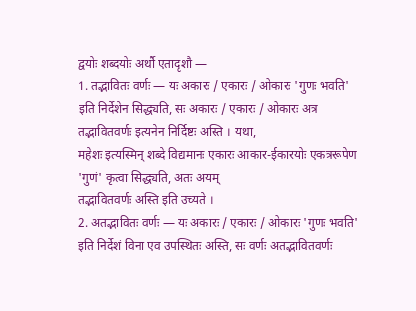द्वयोः शब्दयोः अर्थौ एतादृशौ —
1. तद्भावितः वर्णः — यः अकारः / एकारः / ओकारः 'गुणः भवति' इति निर्देशेन सिद्ध्यति, सः अकारः / एकारः / ओकारः अत्र तद्भावितवर्णः इत्यनेन निर्दिष्टः अस्ति । यथा,
महेशः इत्यस्मिन् शब्दे विद्यमानः एकारः आकार-ईकारयोः एकत्ररूपेण 'गुणं' कृत्वा सिद्ध्यति, अतः अयम्
तद्भावितवर्णः अस्ति इति उच्यते ।
2. अतद्भावितः वर्णः — यः अकारः / एकारः / ओकारः 'गुणः भवति' इति निर्देशं विना एव उपस्थितः अस्ति, सः वर्णः अतद्भावितवर्णः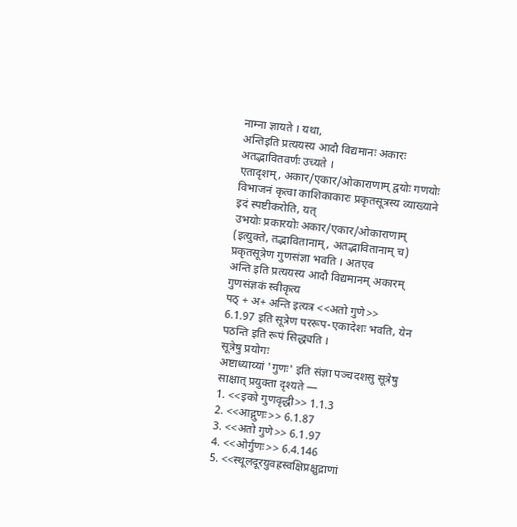नाम्ना ज्ञायते । यथा,
अन्तिइति प्रत्ययस्य आदौ विद्यमानः अकारः
अतद्भावितवर्णः उच्यते ।
एतादृशम्, अकार/एकार/ओकाराणाम् द्वयोः गणयोः विभाजनं कृत्वा काशिकाकारः प्रकृतसूत्रस्य व्याख्याने इदं स्पष्टीकरोति, यत्
उभयोः प्रकारयोः अकार/एकार/ओकाराणाम् (इत्युक्ते, तद्भावितानाम्, अतद्भावितानाम् च) प्रकृतसूत्रेण गुणसंज्ञा भवति । अतएव
अन्ति इति प्रत्ययस्य आदौ विद्यमानम् अकारम् गुणसंज्ञकं स्वीकृत्य
पठ् + अ+ अन्ति इत्यत्र <<अतो गुणे>>
6.1.97 इति सूत्रेण पररूप-एकादेशः भवति, येन
पठन्ति इति रूपं सिद्ध्यति ।
सूत्रेषु प्रयोगः
अष्टाध्याय्यां 'गुणः' इति संज्ञा पञ्चदशसु सूत्रेषु साक्षात् प्रयुक्ता दृश्यते —
1. <<इको गुणवृद्धी>> 1.1.3
2. <<आद्गुणः>> 6.1.87
3. <<अतो गुणे>> 6.1.97
4. <<ओर्गुणः>> 6.4.146
5. <<स्थूलदूरयुवह्रस्वक्षिप्रक्षुद्राणां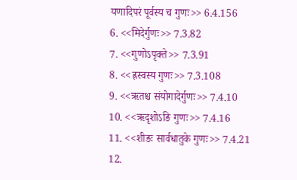यणादिपरं पूर्वस्य च गुणः>> 6.4.156
6. <<मिदेर्गुणः>> 7.3.82
7. <<गुणोऽपृक्ते>> 7.3.91
8. <<ह्रस्वस्य गुणः>> 7.3.108
9. <<ऋतश्च संयोगादेर्गुणः>> 7.4.10
10. <<ऋदृशोऽङि गुणः>> 7.4.16
11. <<शीङः सार्वधातुके गुणः>> 7.4.21
12.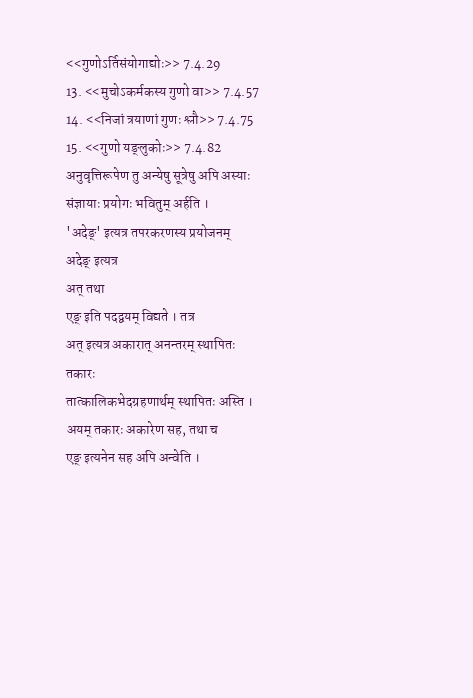<<गुणोऽर्तिसंयोगाद्योः>> 7.4.29
13. <<मुचोऽकर्मकस्य गुणो वा>> 7.4.57
14. <<निजां त्रयाणां गुणः श्लौ>> 7.4.75
15. <<गुणो यङ्लुकोः>> 7.4.82
अनुवृत्तिरूपेण तु अन्येषु सूत्रेषु अपि अस्याः संज्ञायाः प्रयोगः भवितुम् अर्हति ।
'अदेङ्' इत्यत्र तपरकरणस्य प्रयोजनम्
अदेङ् इत्यत्र
अत् तथा
एङ् इति पदद्वयम् विद्यते । तत्र
अत् इत्यत्र अकारात् अनन्तरम् स्थापितः तकारः
तात्कालिकभेदग्रहणार्थम् स्थापितः अस्ति । अयम् तकारः अकारेण सह, तथा च
एङ् इत्यनेन सह अपि अन्वेति ।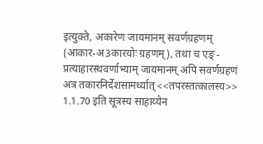इत्युक्ते, अकारेण जायमानम् सवर्णग्रहणम् (आकार-अ3कारयोः ग्रहणम्), तथा च एङ्-प्रत्याहारस्थवर्णाभ्याम् जायमानम् अपि सवर्णग्रहणं अत्र तकारनिर्देशसामर्थ्यात् <<तपरस्तत्कालस्य>>
1.1.70 इति सूत्रस्य साहाय्येन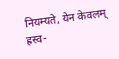नियम्यते, येन केवलम् ह्रस्व-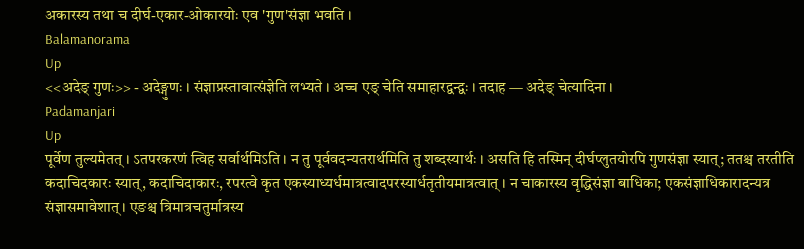अकारस्य तथा च दीर्घ-एकार-ओकारयोः एव 'गुण'संज्ञा भवति ।
Balamanorama
Up
<<अदेङ् गुणः>> - अदेङ्गुणः । संज्ञाप्रस्तावात्संज्ञेति लभ्यते । अच्च एङ् चेति समाहारद्वन्द्वः । तदाह — अदेङ् चेत्यादिना ।
Padamanjari
Up
पूर्वेण तुल्यमेतत् । ऽतपरकरणं त्विह सर्वार्थमिऽति । न तु पूर्ववदन्यतरार्थमिति तु शब्दस्यार्थः । असति हि तस्मिन् दीर्घप्लुतयोरपि गुणसंज्ञा स्यात्; ततश्च तरतीति कदाचिदकारः स्यात्, कदाचिदाकारः, रपरत्वे कृत एकस्याध्यर्धमात्रत्वादपरस्यार्धतृतीयमात्रत्वात् । न चाकारस्य वृद्धिसंज्ञा बाधिका; एकसंज्ञाधिकारादन्यत्र संज्ञासमावेशात् । एङश्च त्रिमात्रचतुर्मात्रस्य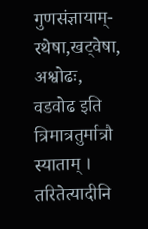गुणसंज्ञायाम्-रथेषा,खट्वेषा, अश्वोढः, वडवोढ इति त्रिमात्रतुर्मात्रौ स्याताम् । तरितेत्यादीनि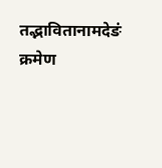तद्भावितानामदेङं क्रमेण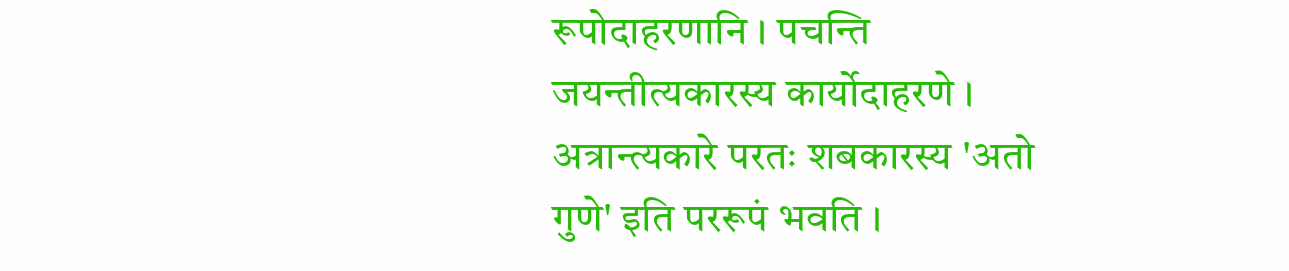रूपोदाहरणानि । पचन्ति जयन्तीत्यकारस्य कार्योदाहरणे । अत्रान्त्यकारे परतः शबकारस्य 'अतो गुणे' इति पररूपं भवति ।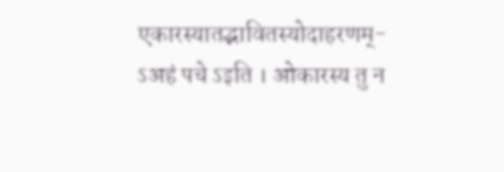एकारस्यातद्भावितस्योदाहरणम्-ऽअहं पचे ऽइति । ओकारस्य तु न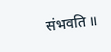संभवति ॥